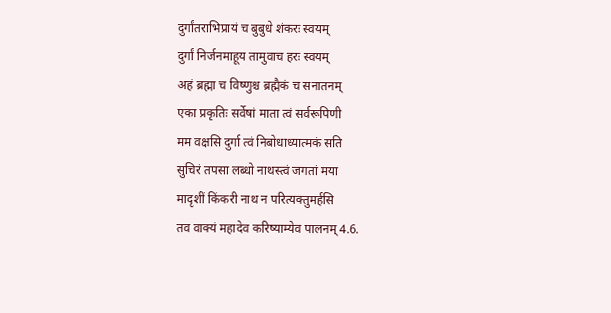दुर्गांतराभिप्रायं च बुबुधे शंकरः स्वयम्
दुर्गां निर्जनमाहूय तामुवाच हरः स्वयम्
अहं ब्रह्मा च विष्णुश्च ब्रह्मैकं च सनातनम्
एका प्रकृतिः सर्वेषां माता त्वं सर्वरूपिणी
मम वक्षसि दुर्गा त्वं निबोधाध्यात्मकं सति
सुचिरं तपसा लब्धो नाथस्त्वं जगतां मया
मादृशीं किंकरी नाथ न परित्यक्तुमर्हसि
तव वाक्यं महादेव करिष्याम्येव पालनम् 4.6.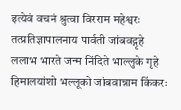इत्येवं वचनं श्रुत्वा विरराम महेश्वरः
तत्प्रतिज्ञापालनाय पार्वती जांबवद्गृहे
ललाभ भारते जन्म निंदिते भाल्लुके गृहे
हिमालयांशो भल्लूको जांबवान्नाम किंकरः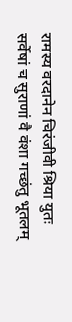रामस्य वरदानेन चिरंजीवी श्रिया युतः
सर्वेषां च सुराणां वै वंशा गच्छंतु भूतलम्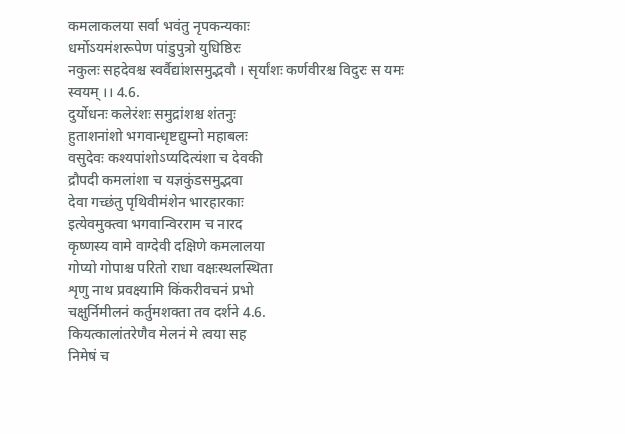कमलाकलया सर्वा भवंतु नृपकन्यकाः
धर्मोऽयमंशरूपेण पांडुपुत्रो युधिष्ठिरः
नकुलः सहदेवश्च स्वर्वैद्यांशसमुद्भवौ । सृर्यांशः कर्णवीरश्च विदुरः स यमः स्वयम् ।। 4.6.
दुर्योधनः कलेरंशः समुद्रांशश्च शंतनुः
हुताशनांशो भगवान्धृष्टद्युम्नो महाबलः
वसुदेवः कश्यपांशोऽप्यदित्यंशा च देवकी
द्रौपदी कमलांशा च यज्ञकुंडसमुद्भवा
देवा गच्छंतु पृथिवीमंशेन भारहारकाः
इत्येवमुक्त्वा भगवान्विरराम च नारद
कृष्णस्य वामे वाग्देवी दक्षिणे कमलालया
गोप्यो गोपाश्च परितो राधा वक्षःस्थलस्थिता
शृणु नाथ प्रवक्ष्यामि किंकरीवचनं प्रभो
चक्षुर्निमीलनं कर्तुमशक्ता तव दर्शने 4.6.
कियत्कालांतरेणैव मेलनं मे त्वया सह
निमेषं च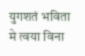युगशतं भविता मे त्वया विना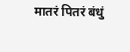मातरं पितरं बंधुं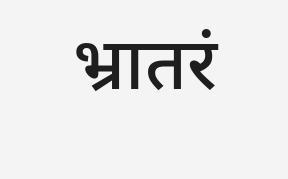भ्रातरं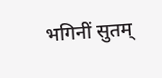भगिनीं सुतम्